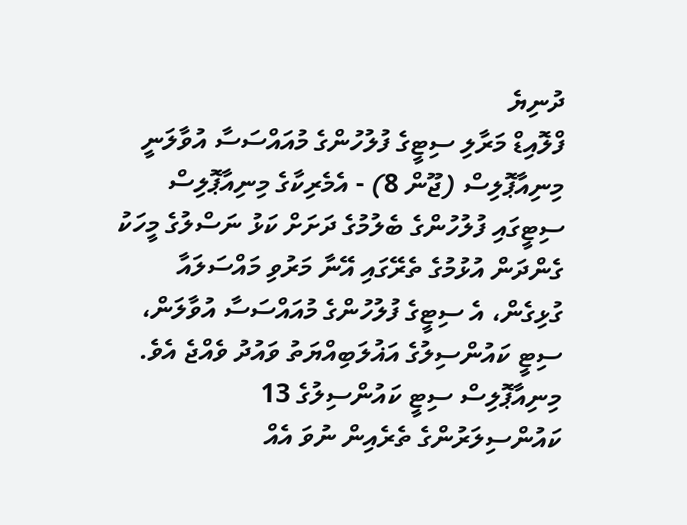ދުނިޔެ
ފްލޮއިޑް މަރާލި ސިޓީގެ ފުލުހުންގެ މުއައްސަސާ އުވާލަނީ
މިނިއާޕޮލިސް (ޖޫން 8) - އެމެރިކާގެ މިނިއާޕޮލިސް ސިޓީގައި ފުލުހުންގެ ބެލުމުގެ ދަށަށް ކަޅު ނަސްލުގެ މީހަކު ގެންދަން އުޅުމުގެ ތެރޭގައި އޭނާ މަރުވި މައްސަލައާ ގުޅިގެން، އެ ސިޓީގެ ފުލުހުންގެ މުއައްސަސާ އުވާލަން، ސިޓީ ކައުންސިލުގެ އަޣުލަބިއްޔަތު ވައުދު ވެއްޖެ އެވެ.
މިނިއާޕޮލިސް ސިޓީ ކައުންސިލުގެ 13 ކައުންސިލަރުންގެ ތެރެއިން ނުވަ އެއް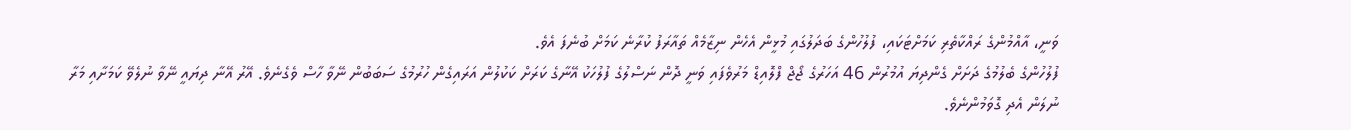ވަނީ، އާއްމުންގެ ރައްކާތެރި ކަމަށްޓަކައި، ފުލުހުންގެ ބަދަލުގައި މުޅީން އެހެން ނިޒާމެއް ތައާރަފު ކުރާނެ ކަމަށް ބުނެފަ އެވެ.
ފުލުހުންގެ ބެލުމުގެ ދަށަށް ގެންދިޔަ އުމުރުން 46 އަހަރުގެ ޖޯޖް ފްލޮއިޑް މަރުވެފައި ވަނީ ދޮން ނަސްލުގެ ފުލުހަކު އޭނާގެ ކަރަށް ކަކުލުން އަރައިގެން ހުރުމުގެ ސަބަބުން ނޭވާ ހާސް ވެގެނެވެ. އޭރު އޭނާ ދިޔައީ ނޭވާ ނުލެވޭ ކަމަށާއި މަރާ ނުލަން އެދި ގޮވަމުންނެވެ.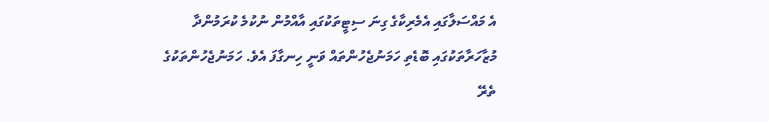އެ މައްސަލާގައި އެމެރިކާގެ ގިނަ ސިޓީތަކުގައި އާއްމުން ނުކުމެ ކުރަމުންދާ މުޒާހަރާތަކުގައި ބޮޑެތި ހަމަނުޖެހުންތައް ވަނީ ހިނގާފަ އެވެ. ހަމަނުޖެހުންތަކުގެ ތެރޭ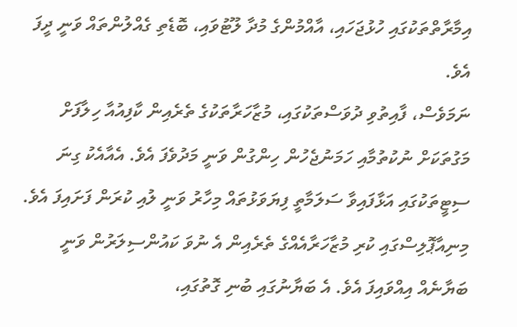އިމާރާތްތަކުގައި ހުޅުޖަހައި، އާއްމުންގެ މުދާ ލޫޓުވައި، ބޮޑެތި ގެއްލުންތައް ވަނީ ދީފަ އެވެ.
ނަމަވެސް، ފާއިތުވި ދުވަސްތަކުގައި، މުޒާހަރާތަކުގެ ތެރެއިން ކާފިއުއާ ހިލާފަށް މަގުތަކަށް ނުކުތުމާއި ހަމަނުޖެހުން ހިންގުން ވަނީ މަދުވެފަ އެވެ. އެއާއެކު ގިނަ ސިޓީތަކުގައި އަޅާފައިވާ ސަލަމާތީ ފިޔަވަޅުތައް މިހާރު ވަނީ ލުއި ކުރަން ފަށައިފަ އެވެ.
މިނިއާޕޮލިސްގައި ކުރި މުޒާހަރާއެއްގެ ތެރެއިން އެ ނުވަ ކައުންސިލަރުން ވަނީ ބަޔާނެއް އިއްވައިފަ އެވެ. އެ ބަޔާނުގައި ބުނި ގޮތުގައި،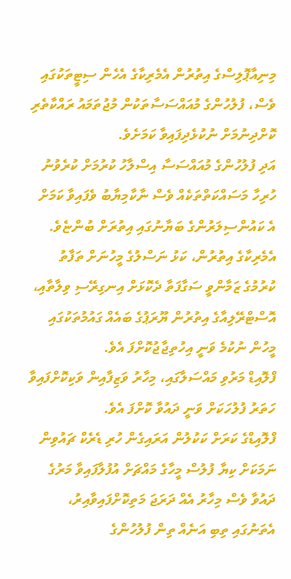މިނިއާޕޮލިސްގެ އިތުރުން އެމެރިކާގެ އެހެން ސިޓީތަކުގައި ވެސް، ފުލުހުންގެ މުއައްސަސާތަކުން މުޖުތަމައު ރައްކާތެރި ކޮށްދިނުމަށް ނުކުޅެދިފައިވާ ކަމަށެވެ.
އަދި ފުލުހުންގެ މުއައްސަސާ އިސްލާހު ކުރުމަށް ކުރެވުނު ހުރިހާ މަސައްކަތްތަކެއް ވެސް ނާކާމިޔާބު ވެފައިވާ ކަމަށް އެ ކައުންސިލަރުންގެ ބަޔާނުގައި އިތުރަށް ބުންޏެވެ.
އެމެރިކާގެ އިތުރުން، ކަޅު ނަސްލުގެ މީހުނަށް ތަފާތު ކުރުމުގެ ޒަމާންވީ ސަގާފަތާ ދެކޮޅަށް އިނގިރޭސި ވިލާތާއި، އޮސްޓްރޭލިއާގެ އިތުރުން ޔޫރަޕުގެ ބައެއް ގައުމުތަކުގައި މީހުން ނުކުމެ ވަނީ އިހުތިޖާޖުކޮށްފަ އެވެ.
ފްލޮއިޑް މަރުވި މައްސަލާގައި، މިހާރު ވަޒިފާއިން ވަކިކޮށްފައިވާ ހަތަރު ފުލުހަކަށް ވަނީ ދައުވާ ކޮށްފަ އެވެ.
ފްލޮއިޑްގެ ކަރަށް ކަކުލުން އަރައިގެން ހުރި ޑެރެކް ޗައުވިން ނަމަކަށް ކިޔާ ފުލުސް މީހާގެ މައްޗަށް އުފުލާފައިވާ މަރުގެ ދައުވާ ވެސް މިހާރު އެއް ދަރަޖަ މަތިކޮށްފައިވާއިރު، އެތަނުގައި ތިބި އަނެއް ތިން ފުލުހުންގެ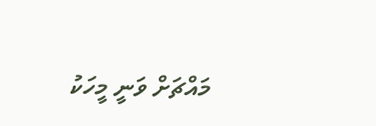މައްޗަށް ވަނީ މީހަކު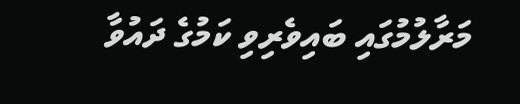މަރާލުމުގައި ބައިވެރިވި ކަމުގެ ދައުވާ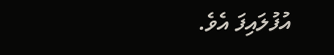އުފުލައިފަ އެވެ.